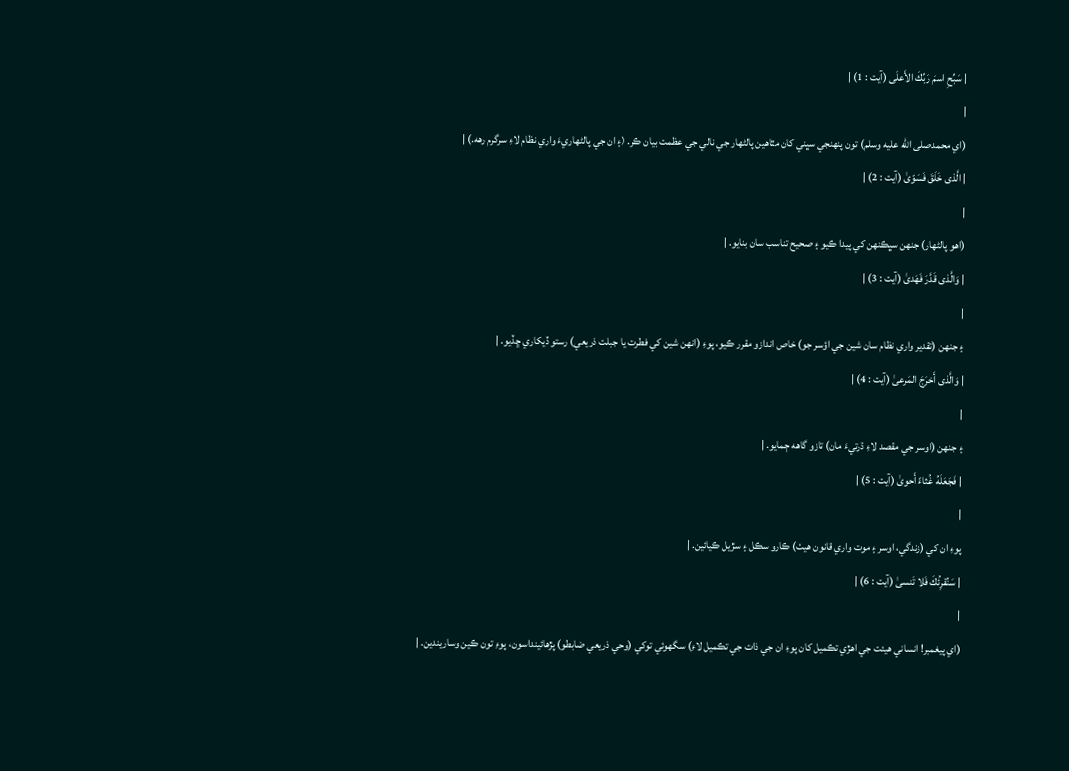| سَبِّحِ اسمَ رَبِّكَ الأَعلَى (آيت : 1) |
|
(اي محمدصلى الله عليه وسلم) تون پنهنجي سڀني کان مٿاهين پالڻهار جي نالي جي عظمت بيان ڪر. (۽ ان جي پالڻهاريءَ واري نظام لاءِ سرگرم رهه.) |
| الَّذى خَلَقَ فَسَوّىٰ (آيت : 2) |
|
(اهو پالڻهار) جنهن سڀڪنهن کي پيدا ڪيو ۽ صحيح تناسب سان بنايو. |
| وَالَّذى قَدَّرَ فَهَدىٰ (آيت : 3) |
|
۽ جنهن (تقدير واري نظام سان شين جي اؤسر جو) خاص اندازو مقرر ڪيو، پوءِ (انهن شين کي فطرت يا جبلت ذريعي) رستو ڏيکاري ڇڏيو. |
| وَالَّذى أَخرَجَ المَرعىٰ (آيت : 4) |
|
۽ جنهن (اوسر جي مقصد لاءِ ڌرتيءَ مان) تازو گاهه ڄمايو. |
| فَجَعَلَهُ غُثاءً أَحوىٰ (آيت : 5) |
|
پوءِ ان کي (زندگي، اوسر ۽ موت واري قانون هيٺ) ڪارو سڪل ۽ سڙيل ڪيائين. |
| سَنُقرِئُكَ فَلا تَنسىٰ (آيت : 6) |
|
(اي پيغمبر! انساني هيئت جي اهڙي تڪميل کان پوءِ ان جي ذات جي تڪميل لاءِ) سگهوئي توکي (وحي ذريعي ضابطو) پڙهائينداسون، پوءِ تون ڪين وساريندين. |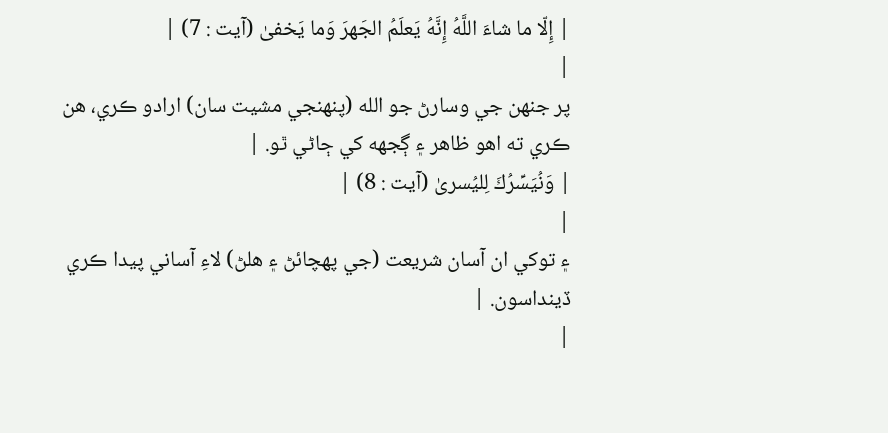| إِلّا ما شاءَ اللَّهُ إِنَّهُ يَعلَمُ الجَهرَ وَما يَخفىٰ (آيت : 7) |
|
پر جنهن جي وسارڻ جو الله (پنهنجي مشيت سان) ارادو ڪري، هن ڪري ته اهو ظاهر ۽ ڳجهه کي ڄاڻي ٿو. |
| وَنُيَسِّرُكَ لِليُسرىٰ (آيت : 8) |
|
۽ توکي ان آسان شريعت (جي پهچائڻ ۽ هلڻ) لاءِ آساني پيدا ڪري ڏينداسون. |
|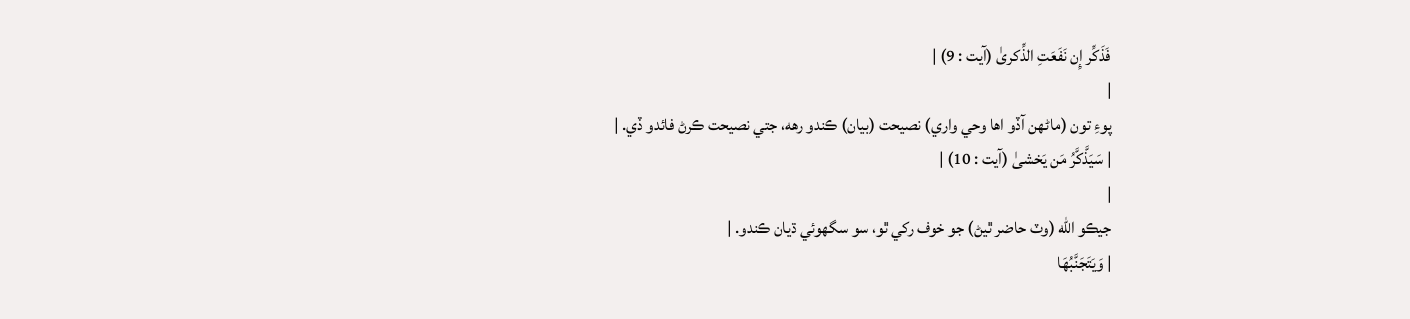فَذَكِّر إِن نَفَعَتِ الذِّكرىٰ (آيت : 9) |
|
پوءِ تون (ماڻهن آڏو اها وحي واري) نصيحت (بيان) ڪندو رهه، جتي نصيحت ڪرڻ فائدو ڏي. |
| سَيَذَّكَّرُ مَن يَخشىٰ (آيت : 10) |
|
جيڪو الله (وٽ حاضر ٿيڻ) جو خوف رکي ٿو، سو سگهوئي ڌيان ڪندو. |
| وَيَتَجَنَّبُهَا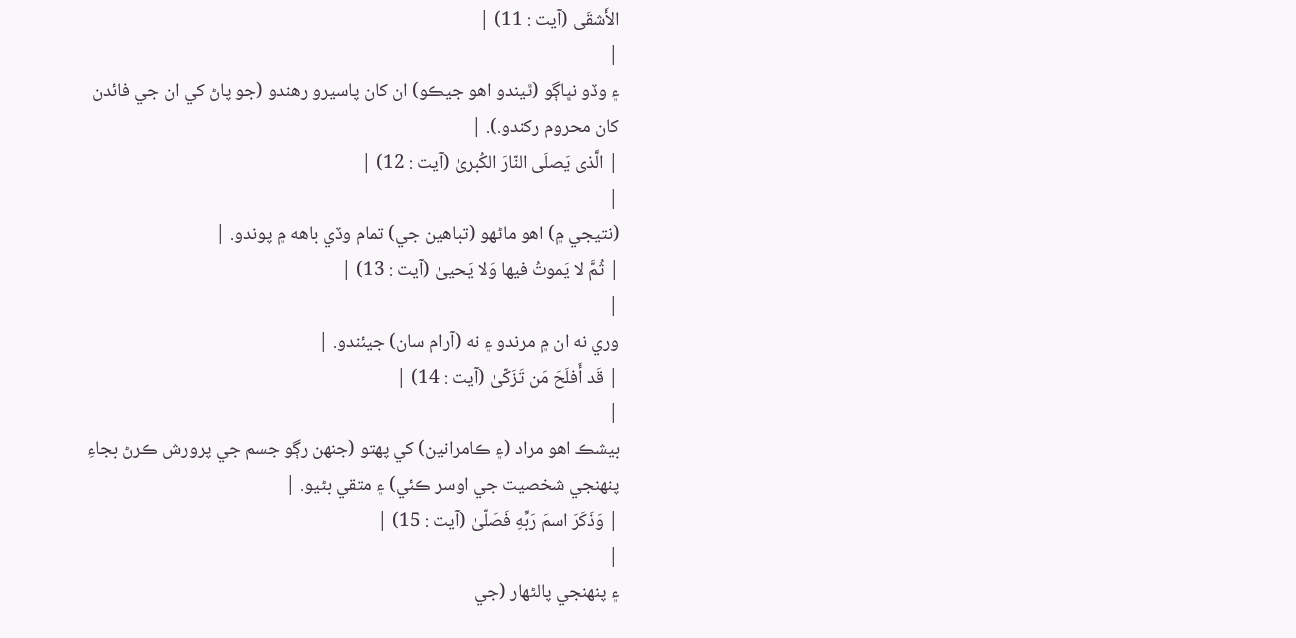الأَشقَى (آيت : 11) |
|
۽ وڏو نڀاڳو (ٿيندو اهو جيڪو) ان کان پاسيرو رهندو (جو پاڻ کي ان جي فائدن کان محروم رکندو.). |
| الَّذى يَصلَى النّارَ الكُبرىٰ (آيت : 12) |
|
(نتيجي ۾) اهو ماڻهو (تباهين جي) تمام وڏي باهه ۾ پوندو. |
| ثُمَّ لا يَموتُ فيها وَلا يَحيىٰ (آيت : 13) |
|
وري نه ان ۾ مرندو ۽ نه (آرام سان) جيئندو. |
| قَد أَفلَحَ مَن تَزَكّىٰ (آيت : 14) |
|
بيشڪ اهو مراد (۽ ڪامرانين) کي پهتو (جنهن رڳو جسم جي پرورش ڪرڻ بجاءِ پنهنجي شخصيت جي اوسر ڪئي) ۽ متقي بڻيو. |
| وَذَكَرَ اسمَ رَبِّهِ فَصَلّىٰ (آيت : 15) |
|
۽ پنهنجي پالڻهار (جي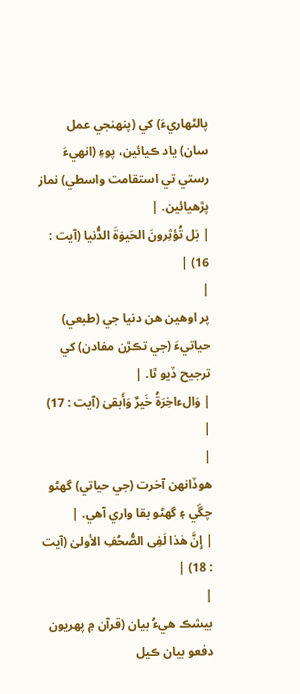پالڻهاريءَ) کي (پنهنجي عمل سان) ياد ڪيائين، پوءِ (انهيءَ رستي تي استقامت واسطي) نماز پڙهيائين. |
| بَل تُؤثِرونَ الحَيوٰةَ الدُّنيا (آيت : 16) |
|
پر اوهين هن دنيا جي (طبعي) حياتيءَ (جي تڪڙن مفادن) کي ترجيح ڏيو ٿا. |
| وَالءاخِرَةُ خَيرٌ وَأَبقىٰ (آيت : 17) |
|
هوڏانهن آخرت (جي حياتي) گهڻو چڱي ۽ گهڻو بقا واري آهي. |
| إِنَّ هٰذا لَفِى الصُّحُفِ الأولىٰ (آيت : 18) |
|
بيشڪ هيءُ بيان (قرآن ۾ پهريون دفعو بيان ڪيل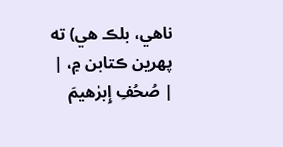ناهي، بلڪ هي) ته پهرين ڪتابن ۾، |
| صُحُفِ إِبرٰهيمَ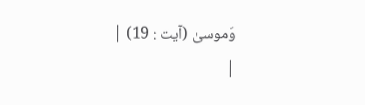وَموسىٰ (آيت : 19) |
|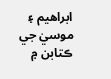ابراهيم ۽ موسيٰ جي ڪتابن ۾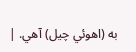به (اهوئي چيل) آهي. |